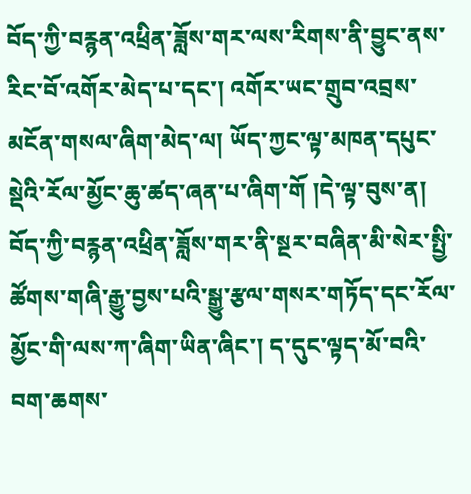བོད་ཀྱི་བརྙན་འཕྲིན་ཟློས་གར་ལས་རིགས་ནི་བྱུང་ནས་རིང་བོ་འགོར་མེད་པ་དང་། འགོར་ཡང་གྲུབ་འབྲས་མངོན་གསལ་ཞིག་མེད་ལ། ཡོད་ཀྱང་ལྟ་མཁན་དཔུང་སྡེའི་རོལ་མྱོང་ཆུ་ཚད་ཞན་པ་ཞིག་གོ །དེ་ལྟ་བུས་ན། བོད་ཀྱི་བརྙན་འཕྲིན་ཟློས་གར་ནི་སྔར་བཞིན་མི་སེར་སྤྱི་ཚོགས་གཞི་རྒྱུ་བྱས་པའི་སྒྱུ་རྩལ་གསར་གཏོད་དང་རོལ་མྱོང་གི་ལས་ཀ་ཞིག་ཡིན་ཞིང་། ད་དུང་ལྟད་མོ་བའི་བག་ཆགས་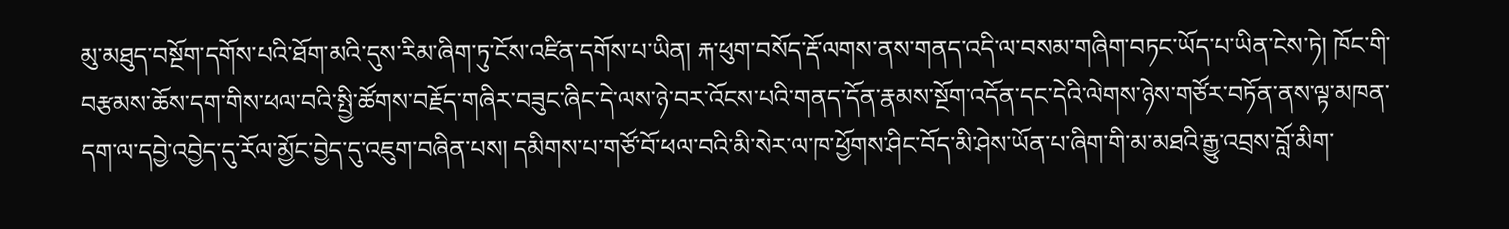མུ་མཐུད་བསྔོག་དགོས་པའི་ཐོག་མའི་དུས་རིམ་ཞིག་ཏུ་ངོས་འཛིན་དགོས་པ་ཡིན། རྐ་ཕུག་བསོད་རྡོ་ལགས་ནས་གནད་འདི་ལ་བསམ་གཞིག་བཏང་ཡོད་པ་ཡིན་ངེས་ཏེ། ཁོང་གི་བརྩམས་ཆོས་དག་གིས་ཕལ་བའི་སྤྱི་ཚོགས་བརྗོད་གཞིར་བཟུང་ཞིང་དེ་ལས་ཉེ་བར་འོངས་པའི་གནད་དོན་རྣམས་སྔོག་འདོན་དང་དེའི་ལེགས་ཉེས་གཙོར་བཏོན་ནས་ལྟ་མཁན་དག་ལ་དབྱེ་འབྱེད་དུ་རོལ་མྱོང་བྱེད་དུ་འཇུག་བཞིན་པས། དམིགས་པ་གཙོ་བོ་ཕལ་བའི་མི་སེར་ལ་ཁ་ཕྱོགས་ཤིང་བོད་མི་ཤེས་ཡོན་པ་ཞིག་གི་མ་མཐའི་རྒྱུ་འབྲས་བློ་མིག་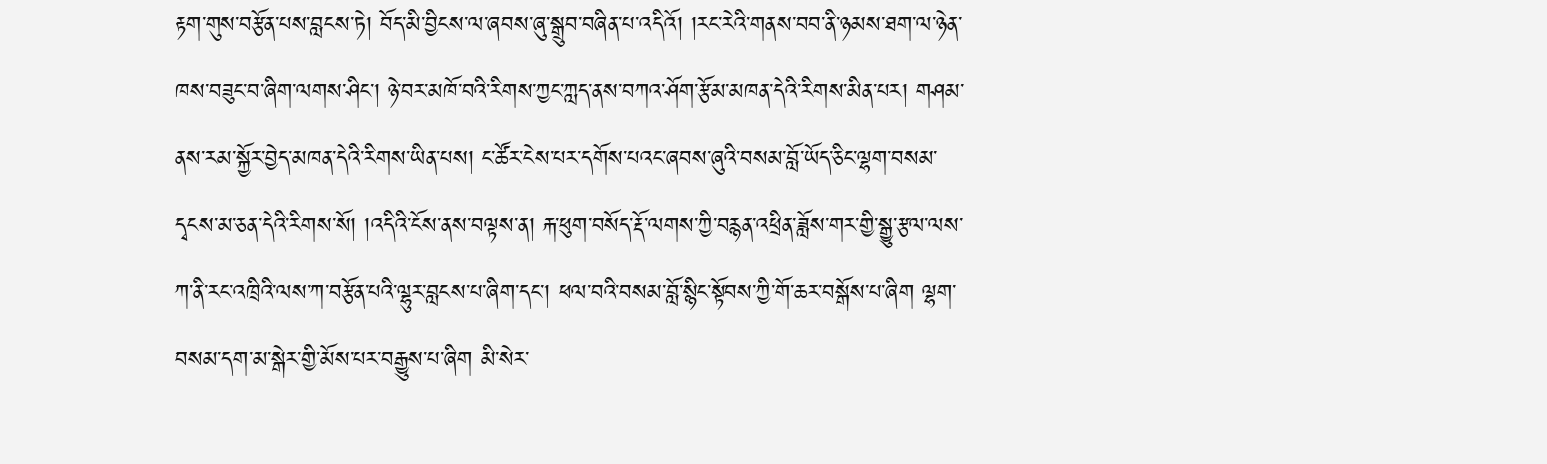རྟག་གུས་བརྩོན་པས་བླངས་ཏེ། བོད་མི་བྱིངས་ལ་ཞབས་ཞུ་སྒྲུབ་བཞིན་པ་འདིའོ། །རང་རེའི་གནས་བབ་ནི་ཉམས་ཐག་ལ་ཉེན་ཁས་བཟུང་བ་ཞིག་ལགས་ཤིང་། ཉེ་བར་མཁོ་བའི་རིགས་ཀྱང་ཀླད་ནས་བཀའ་ཤོག་རྩོམ་མཁན་དེའི་རིགས་མིན་པར། གཤམ་ནས་རམ་སྐྱོར་བྱེད་མཁན་དེའི་རིགས་ཡིན་པས། ང་ཚོར་ངེས་པར་དགོས་པའང་ཞབས་ཞུའི་བསམ་བློ་ཡོད་ཅིང་ལྷག་བསམ་དྭངས་མ་ཅན་དེའི་རིགས་སོ། །འདིའི་ངོས་ནས་བལྟས་ན། རྐ་ཕུག་བསོད་རྡོ་ལགས་ཀྱི་བརྙན་འཕྲིན་ཟློས་གར་གྱི་སྒྱུ་རྩལ་ལས་ཀ་ནི་རང་འཁྲིའི་ལས་ཀ་བརྩོན་པའི་ལྷུར་བླངས་པ་ཞིག་དང་། ཕལ་བའི་བསམ་བློ་སྙིང་སྟོབས་ཀྱི་གོ་ཆར་བསྒོས་པ་ཞིག ལྷག་བསམ་དག་མ་སྒེར་གྱི་མོས་པར་བརྒྱུས་པ་ཞིག མི་སེར་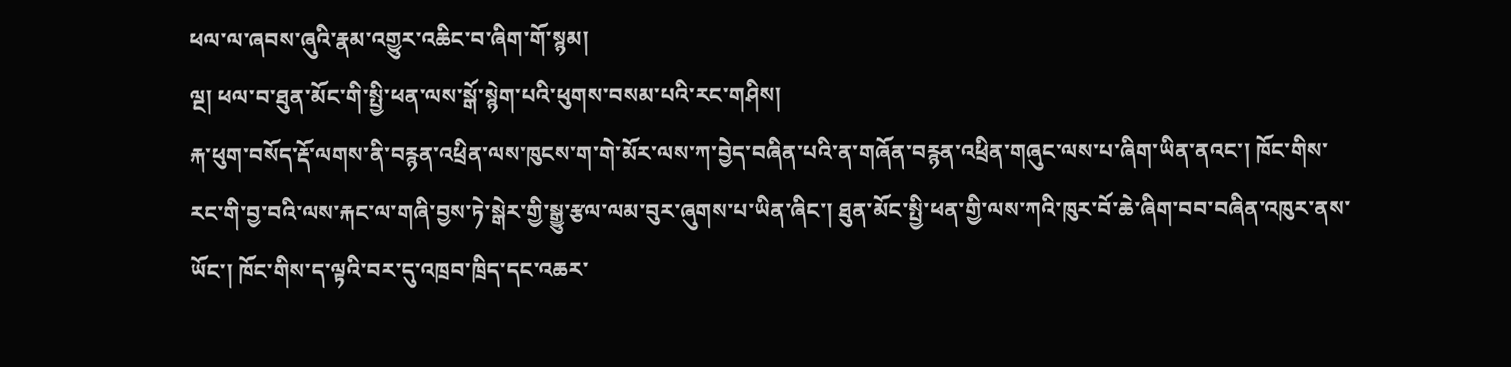ཕལ་ལ་ཞབས་ཞུའི་རྣམ་འགྱུར་འཆིང་བ་ཞིག་གོ་སྙམ།
ལྔ། ཕལ་བ་ཐུན་མོང་གི་སྤྱི་ཕན་ལས་སྒོ་སྙེག་པའི་ཕུགས་བསམ་པའི་རང་གཤིས།
རྐ་ཕུག་བསོད་རྡོ་ལགས་ནི་བརྙན་འཕྲིན་ལས་ཁུངས་ག་གེ་མོར་ལས་ཀ་བྱེད་བཞིན་པའི་ན་གཞོན་བརྙན་འཕྲིན་གཞུང་ལས་པ་ཞིག་ཡིན་ནའང་། ཁོང་གིས་རང་གི་བྱ་བའི་ལས་རྐང་ལ་གཞི་བྱས་ཏེ་སྒེར་གྱི་སྒྱུ་རྩལ་ལམ་བུར་ཞུགས་པ་ཡིན་ཞིང་། ཐུན་མོང་སྤྱི་ཕན་གྱི་ལས་ཀའི་ཁུར་བོ་ཆེ་ཞིག་བབ་བཞིན་འཁུར་ནས་ཡོང་། ཁོང་གིས་ད་ལྟའི་བར་དུ་འཁྲབ་ཁྲིད་དང་འཆར་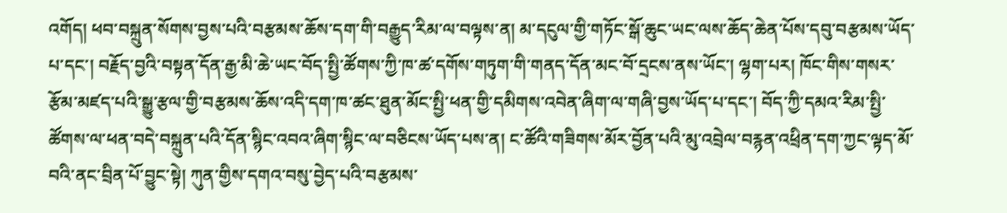འགོད། ཕབ་བསྐྲུན་སོགས་བྱས་པའི་བརྩམས་ཆོས་དག་གི་བརྒྱུད་རིམ་ལ་བལྟས་ན། མ་དངུལ་གྱི་གཏོང་སྒོ་ཆུང་ཡང་ལས་ཆོད་ཆེན་པོས་དབུ་བརྩམས་ཡོད་པ་དང་། བརྗོད་བྱའི་བསྟན་དོན་རྒྱ་མི་ཆེ་ཡང་བོད་སྤྱི་ཚོགས་ཀྱི་ཁ་ཚ་དགོས་གཏུག་གི་གནད་དོན་མང་བོ་དྲངས་ནས་ཡོང་། ལྷག་པར། ཁོང་གིས་གསར་རྩོམ་མཛད་པའི་སྒྱུ་རྩལ་གྱི་བརྩམས་ཆོས་འདི་དག་ཁ་ཚང་ཐུན་མོང་སྤྱི་ཕན་གྱི་དམིགས་འབེན་ཞིག་ལ་གཞི་བྱས་ཡོད་པ་དང་། བོད་ཀྱི་དམའ་རིམ་སྤྱི་ཚོགས་ལ་ཕན་བདེ་བསྐྲུན་པའི་དོན་སྙིང་འབའ་ཞིག་སྙིང་ལ་བཅིངས་ཡོད་པས་ན། ང་ཚོའི་གཟིགས་མོར་བྱོན་པའི་མུ་འབྲེལ་བརྙན་འཕྲིན་དག་ཀྱང་ལྟད་མོ་བའི་ནང་བྲིན་པོ་བྱུང་སྟེ། ཀུན་གྱིས་དགའ་བསུ་བྱེད་པའི་བརྩམས་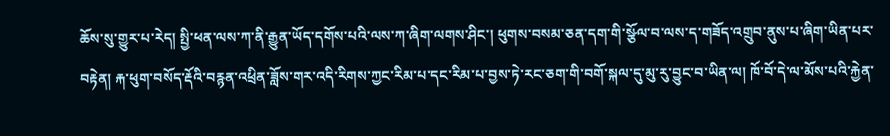ཆོས་སུ་གྱུར་པ་རེད། སྤྱི་ཕན་ལས་ཀ་ནི་རྒྱུན་ཡོད་དགོས་པའི་ལས་ཀ་ཞིག་ལགས་ཤིང་། ཕུགས་བསམ་ཅན་དག་གི་སྩོལ་བ་ལས་ད་གཟོད་འགྲུབ་ནུས་པ་ཞིག་ཡིན་པར་བརྟེན། རྐ་ཕུག་བསོད་རྡོའི་བརྙན་འཕྲིན་ཟློས་གར་འདི་རིགས་ཀྱང་རིམ་པ་དང་རིམ་པ་བྱས་ཏེ་རང་ཅག་གི་བགོ་སྐལ་དུ་མུ་རུ་བྱུང་བ་ཡིན་ལ། ཁོ་བོ་དེ་ལ་མོས་པའི་རྐྱེན་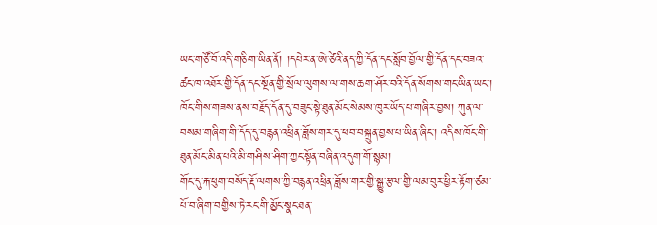ཡང་གཙོ་བོ་འདི་གཅིག་ཡིན་ནོ། །དཔེར་ན་ཨེ་ཙེའི་ནད་ཀྱི་དོན་དང་སློབ་བྱོལ་གྱི་དོན་དང་བཟའ་ཚང་ཁ་འཐོར་གྱི་དོན་དང་སྔོན་གྱི་སྲོལ་ལུགས་ལ་གས་ཆག་ཤོར་བའི་དོན་སོགས་གང་ཡིན་ཡང་། ཁོང་གིས་གཟས་ནས་བརྗོད་དོན་དུ་བཟུང་སྟེ་ཐུན་མོང་སེམས་ཁུར་ཡོད་པ་གཞིར་བྱས། ཀུན་ལ་བསམ་གཞིག་གི་དོད་དུ་བརྙན་འཕྲིན་ཟློས་གར་དུ་ཕབ་བསྐྲུན་བྱས་པ་ཡིན་ཞིང་། འདིས་ཁོང་གི་ཐུན་མོང་མིན་པའི་མི་གཤིས་ཤིག་ཀྱང་སྟོན་བཞིན་འདུག་གོ་སྙམ།
གོང་དུ་རྐ་ཕུག་བསོད་རྡོ་ལགས་ཀྱི་བརྙན་འཕྲིན་ཟློས་གར་གྱི་སྒྱུ་རྩལ་གྱི་ལམ་བུར་ཕྱིར་རྟོག་ཙམ་པོ་བ་ཞིག་བགྱིས་ཏེ་རང་གི་མྱོང་སྣང་ཐན་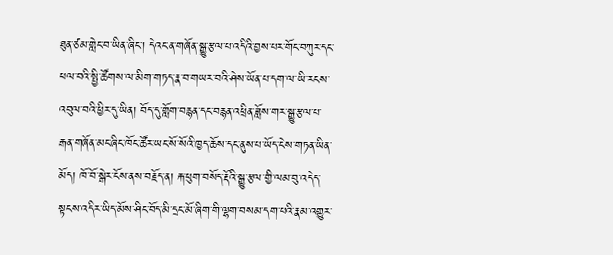ཐུན་ཙམ་གླེང་བ་ཡིན་ཞིང་། དེའང་ན་གཞོན་སྒྱུ་རྩལ་པ་འདིའི་བྱས་པར་གོང་བཀུར་དང་ཕལ་བའི་སྤྱི་ཚོགས་ལ་མིག་གཏད་རྣ་བ་གཡར་བའི་ཤེས་ཡོན་པ་དག་ལ་ཡི་རངས་འབུལ་བའི་ཕྱིར་དུ་ཡིན། བོད་དུ་གློག་བརྙན་དང་བརྙན་འཕྲིན་ཟློས་གར་སྒྱུ་རྩལ་པ་རྒན་གཞོན་མང་ཞིང་ཁོང་ཚོར་ཡང་སོ་སོའི་ཁྱད་ཆོས་དང་ནུས་པ་ཡོད་ངེས་གཏན་ཡིན་མོད། ཁོ་བོ་སྒེར་ངོས་ནས་བརྗོད་ན། རྐ་ཕུག་བསོད་རྡོའི་སྒྱུ་རྩལ་གྱི་ལམ་བུ་འདེད་སྟངས་འདིར་ཡིད་མོས་ཤིང་བོད་མི་དྲང་མོ་ཞིག་གི་ལྷག་བསམ་དག་པའི་རྣམ་འགྱུར་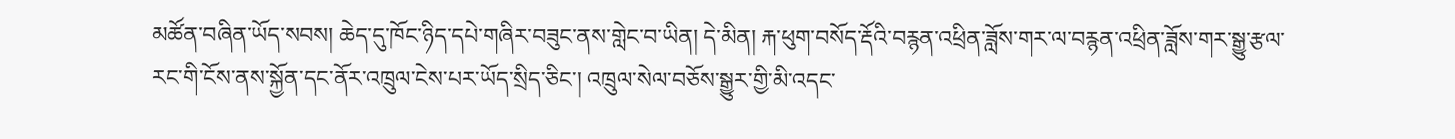མཚོན་བཞིན་ཡོད་སབས། ཆེད་དུ་ཁོང་ཉིད་དཔེ་གཞིར་བཟུང་ནས་གླེང་བ་ཡིན། དེ་མིན། རྐ་ཕུག་བསོད་རྡོའི་བརྙན་འཕྲིན་ཟློས་གར་ལ་བརྙན་འཕྲིན་ཟློས་གར་སྒྱུ་རྩལ་རང་གི་ངོས་ནས་སྐྱོན་དང་ནོར་འཁྲུལ་ངེས་པར་ཡོད་སྲིད་ཅིང་། འཁྲུལ་སེལ་བཅོས་སྒྱུར་གྱི་མི་འདང་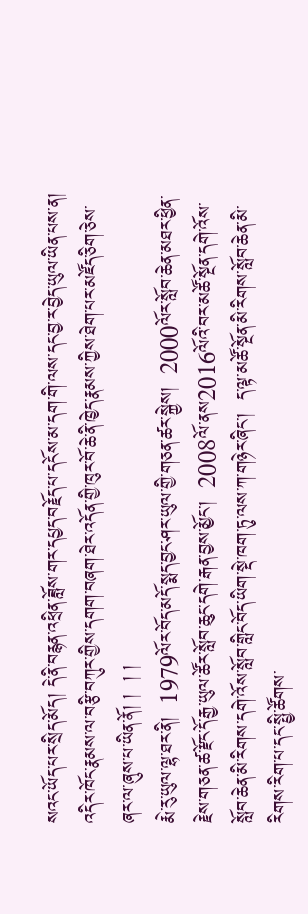སའང་ཡོད་པར་སྲིད་མོད། དེ་ནི་བརྙན་འཕྲིན་ཟློས་གར་དཔྱད་བརྗོད་པ་དངོས་མ་དག་གི་ལས་དང་བྱ་ར་བྱེད་ཡུལ་ཡིན་པས་ན། འདིར་ཁོང་རྣམས་ལ་བརྩི་བཀུར་གྱིས་དགག་བཞག་ཐེར་འདོན་གྱི་ཁུར་བོ་ཆེ་ནི་ཁྱེད་རྣམས་ཀྱིས་ཐེག་པར་མཛོད་ཅིག་ཅེས་ཞར་ལ་ཞུས་པ་ཡིན་ནོ། །  ། །
རྨེ་རུ་ཡུལ་ལྷ་ཐར་ནི།  1979ལོར་བོད་མདོ་སྨད་བྱང་ཤར་ཡུལ་གྱི་གཅན་ཚར་སྐྱེས།  2000ལོར་སློབ་ཆེན་མཐར་ཕྱིན་རྗེས་གཅན་ཚ་རྫོང་དོ་རྒྱ་ཡུལ་ཚོར་སློབ་ཆུང་དགེ་རྒན་བྱས་མྱོང་།  2008ལོ་ནས2016ལོའི་བར་མཚོ་སྔོན་དགེ་འོས་སློབ་ཆེན་མི་རིགས་དགེ་འོས་སློབ་གླིང་བོད་ཡིག་སྡེ་ཁག་ཏུ་ལས་ཀ་གཉེར་ཞིང་།  ད་ལྟ་མཚོ་སྔོན་མི་རིགས་སློབ་ཆེན་མི་རིགས་རིག་པ་དང་སྤྱི་ཚོགས་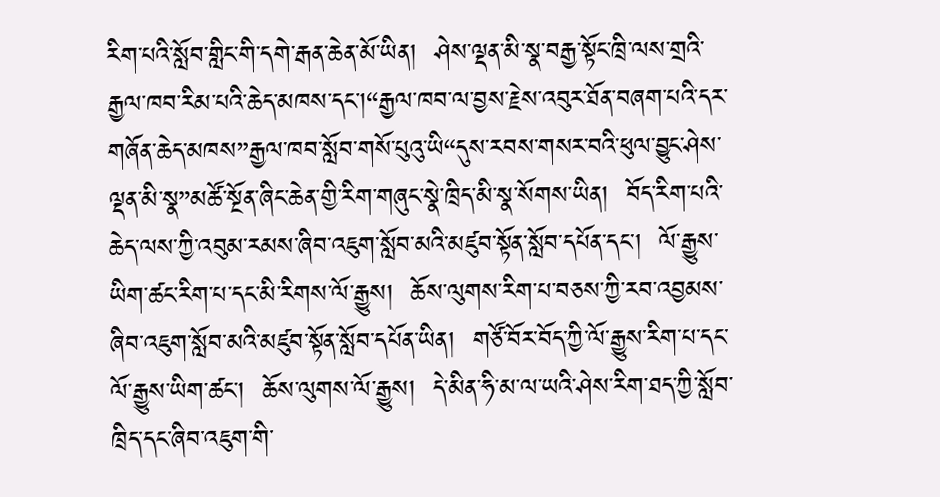རིག་པའི་སློབ་གླིང་གི་དགེ་རྒན་ཆེན་མོ་ཡིན།  ཤེས་ལྡན་མི་སྣ་བརྒྱ་སྟོང་ཁྲི་ལས་གྲའི་རྒྱལ་ཁབ་རིམ་པའི་ཆེད་མཁས་དང་།“རྒྱལ་ཁབ་ལ་བྱས་རྗེས་འབུར་ཐོན་བཞག་པའི་དར་གཞོན་ཆེད་མཁས”རྒྱལ་ཁབ་སློབ་གསོ་པུའུ་ཡི“དུས་རབས་གསར་བའི་ཕུལ་བྱུང་ཤེས་ལྡན་མི་སྣ”མཚོ་སྔོན་ཞིང་ཆེན་གྱི་རིག་གཞུང་སྣེ་ཁྲིད་མི་སྣ་སོགས་ཡིན།  བོད་རིག་པའི་ཆེད་ལས་ཀྱི་འབུམ་རམས་ཞིབ་འཇུག་སློབ་མའི་མཛུབ་སྟོན་སློབ་དཔོན་དང་།  ལོ་རྒྱུས་ཡིག་ཚང་རིག་པ་དང་མི་རིགས་ལོ་རྒྱུས།  ཆོས་ལུགས་རིག་པ་བཅས་ཀྱི་རབ་འབྱམས་ཞིབ་འཇུག་སློབ་མའི་མཛུབ་སྟོན་སློབ་དཔོན་ཡིན།  གཙོ་བོར་བོད་ཀྱི་ལོ་རྒྱུས་རིག་པ་དང་ལོ་རྒྱུས་ཡིག་ཚང་།  ཆོས་ལུགས་ལོ་རྒྱུས།  དེ་མིན་ཧི་མ་ལ་ཡའི་ཤེས་རིག་ཐད་ཀྱི་སློབ་ཁྲིད་དང་ཞིབ་འཇུག་གི་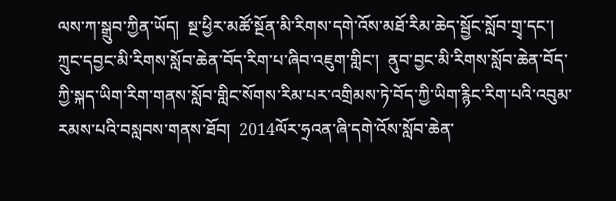ལས་ཀ་སྒྲུབ་ཀྱིན་ཡོད།  སྔ་ཕྱིར་མཚོ་སྔོན་མི་རིགས་དགེ་འོས་མཐོ་རིམ་ཆེད་སྦྱོང་སློབ་གྲྭ་དང་།  ཀྲུང་དབྱང་མི་རིགས་སློབ་ཆེན་བོད་རིག་པ་ཞིབ་འཇུག་གླིང་།  ནུབ་བྱང་མི་རིགས་སློབ་ཆེན་བོད་ཀྱི་སྐད་ཡིག་རིག་གནས་སློབ་གླིང་སོགས་རིམ་པར་འགྲིམས་ཏེ་བོད་ཀྱི་ཡིག་རྙིང་རིག་པའི་འབུམ་རམས་པའི་བསླབས་གནས་ཐོབ།  2014ལོར་ཧྲའན་ཞི་དགེ་འོས་སློབ་ཆེན་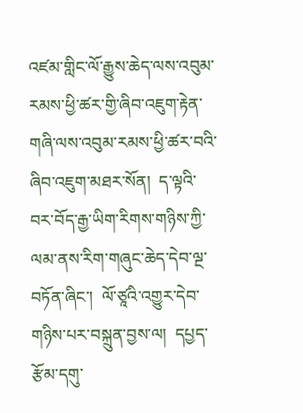འཛམ་གླིང་ལོ་རྒྱུས་ཆེད་ལས་འབུམ་རམས་ཕྱི་ཚར་གྱི་ཞིབ་འཇུག་རྟེན་གཞི་ལས་འབུམ་རམས་ཕྱི་ཚར་བའི་ཞིབ་འཇུག་མཐར་སོན།  ད་ལྟའི་བར་བོད་རྒྱ་ཡིག་རིགས་གཉིས་ཀྱི་ལམ་ནས་རིག་གཞུང་ཆེད་དེབ་ལྔ་བཏོན་ཞིང་།  ལོ་ཙཱའི་འགྱུར་དེབ་གཉིས་པར་བསྐྲུན་བྱས་ལ།  དཔྱད་རྩོམ་དགུ་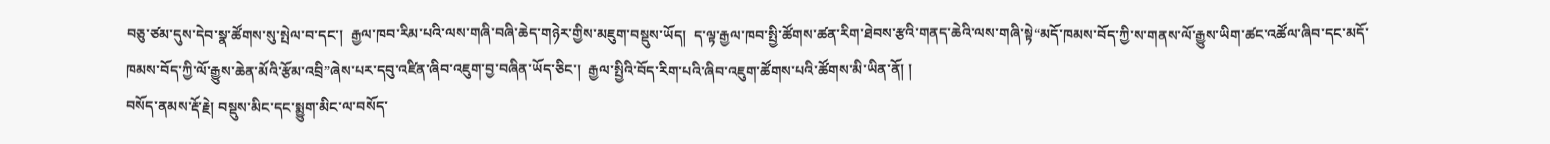བཅུ་ཙམ་དུས་དེབ་སྣ་ཚོགས་སུ་སྤེལ་བ་དང་།  རྒྱལ་ཁབ་རིམ་པའི་ལས་གཞི་བཞི་ཆེད་གཉེར་གྱིས་མཇུག་བསྡུས་ཡོད།  ད་ལྟ་རྒྱལ་ཁབ་སྤྱི་ཚོགས་ཚན་རིག་ཐེབས་རྩའི་གནད་ཆེའི་ལས་གཞི་སྟེ“མདོ་ཁམས་བོད་ཀྱི་ས་གནས་ལོ་རྒྱུས་ཡིག་ཚང་འཚོལ་ཞིབ་དང་མདོ་ཁམས་བོད་ཀྱི་ལོ་རྒྱུས་ཆེན་མོའི་རྩོམ་འབྲི”ཞེས་པར་དབུ་འཛིན་ཞིབ་འཇུག་བྱ་བཞིན་ཡོད་ཅིང་།  རྒྱལ་སྤྱིའི་བོད་རིག་པའི་ཞིབ་འཇུག་ཚོགས་པའི་ཚོགས་མི་ཡིན་ནོ། །
བསོད་ནམས་རྡོ་རྗེ། བསྡུས་མིང་དང་སྨྱུག་མིང་ལ་བསོད་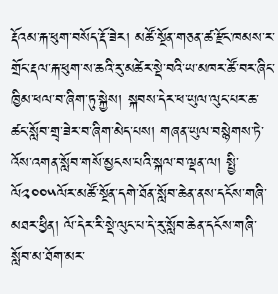རྡོའམ་རྐ་ཕུག་བསོད་རྡོ་ཟེར། མཚོ་སྔོན་གཅན་ཚ་རྫོང་ཁམས་ར་གྲོང་རྡལ་རྐ་ཕུག་ས་ཆའི་རུ་མཚེར་སྡེ་བའི་ཡ་མཁར་ཚོ་བར་ཞིང་ཁྱིམ་ཕལ་བ་ཞིག་ཏུ་སྐྱེས། སྐབས་དེར་ཕ་ཡུལ་ལུང་པར་ཆ་ཚང་སློབ་གྲྭ་ཟེར་བ་ཞིག་མེད་པས། གཞན་ཡུལ་བསྙེགས་ཏེ་འོས་འགན་སློབ་གསོ་མྱངས་པའི་སྐལ་བ་ལྡན་ལ། སྤྱི་ལོ༢༠༠༥ལོར་མཚོ་སྔོན་དགེ་ཐོན་སློབ་ཆེན་ནས་དངོས་གཞི་མཐར་ཕྱིན། ལོ་དེར་རི་སྡེ་ལུང་པ་དེ་རུ་སློབ་ཆེན་དངོས་གཞི་སློབ་མ་ཐོག་མར་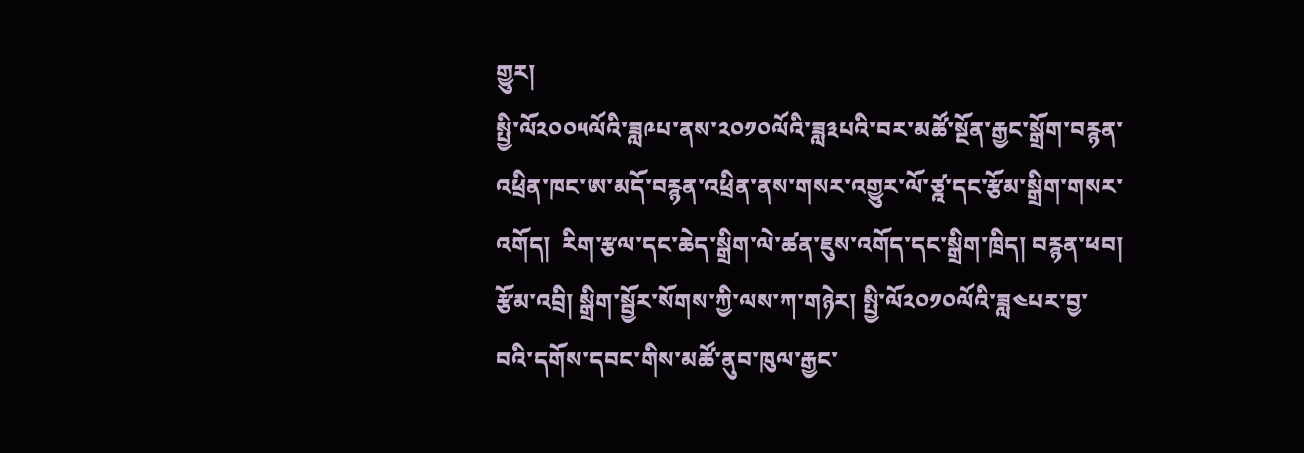གྱུར།
སྤྱི་ལོ༢༠༠༥ལོའི་ཟླ༩པ་ནས་༢༠༡༠ལོའི་ཟླ༣པའི་བར་མཚོ་སྔོན་རྒྱང་སྒྲོག་བརྙན་འཕྲིན་ཁང་ཨ་མདོ་བརྙན་འཕྲིན་ནས་གསར་འགྱུར་ལོ་ཙྰ་དང་རྩོམ་སྒྲིག་གསར་འགོད།  རིག་རྩལ་དང་ཆེད་སྒྲིག་ལེ་ཚན་ཇུས་འགོད་དང་སྒྲིག་ཁྲིད། བརྙན་ཕབ། རྩོམ་འབྲི། སྒྲིག་སྦྱོར་སོགས་ཀྱི་ལས་ཀ་གཉེར། སྤྱི་ལོ༢༠༡༠ལོའི་ཟླ༤པར་བྱ་བའི་དགོས་དབང་གིས་མཚོ་ནུབ་ཁུལ་རྒྱང་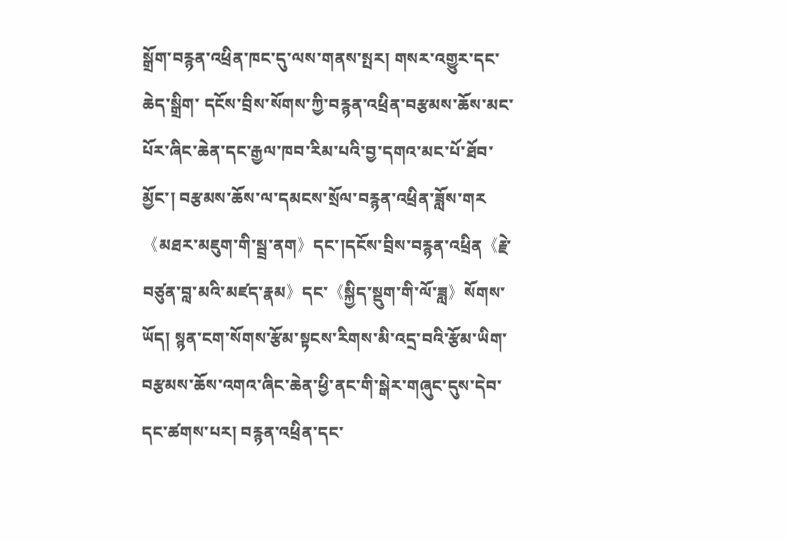སྒྲོག་བརྙན་འཕྲིན་ཁང་དུ་ལས་གནས་སྤར། གསར་འགྱུར་དང་ཆེད་སྒྲིག་ དངོས་བྲིས་སོགས་ཀྱི་བརྙན་འཕྲིན་བརྩམས་ཆོས་མང་པོར་ཞིང་ཆེན་དང་རྒྱལ་ཁབ་རིམ་པའི་བྱ་དགའ་མང་པོ་ཐོབ་མྱོང་། བརྩམས་ཆོས་ལ་དམངས་སྲོལ་བརྙན་འཕྲིན་ཟློས་གར《མཐར་མཇུག་གི་སྦྲ་ནག》དང་།དངོས་བྲིས་བརྙན་འཕྲིན《རྗེ་བཙུན་བླ་མའི་མཛད་རྣམ》དང་《སྐྱིད་སྡུག་གི་ལོ་ཟླ》སོགས་ཡོད། སྙན་ངག་སོགས་རྩོམ་སྟངས་རིགས་མི་འདྲ་བའི་རྩོམ་ཡིག་བརྩམས་ཆོས་འགའ་ཞིང་ཆེན་ཕྱི་ནང་གི་སྒེར་གཞུང་དུས་དེབ་དང་ཚགས་པར། བརྙན་འཕྲིན་དང་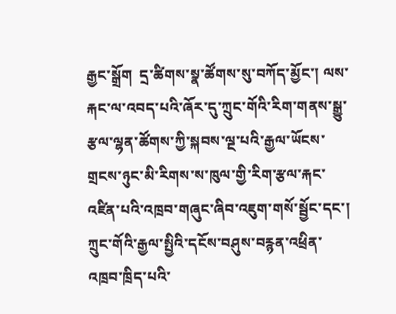རྒྱང་སྒྲོག  དྲ་ཚིགས་སྣ་ཚོགས་སུ་བཀོད་མྱོང་། ལས་རྐང་ལ་འབད་པའི་ཞོར་དུ་ཀྲུང་གོའི་རིག་གནས་སྒྱུ་རྩལ་ལྷན་ཚོགས་ཀྱི་སྐབས་ལྔ་པའི་རྒྱལ་ཡོངས་གྲངས་ཉུང་མི་རིགས་ས་ཁུལ་གྱི་རིག་རྩལ་རྐང་འཛིན་པའི་འཁྲབ་གཞུང་ཞིབ་འཇུག་གསོ་སྦྱོང་དང་། ཀྲུང་གོའི་རྒྱལ་སྤྱིའི་དངོས་བཤུས་བརྙན་འཕྲིན་འཁྲབ་ཁྲིད་པའི་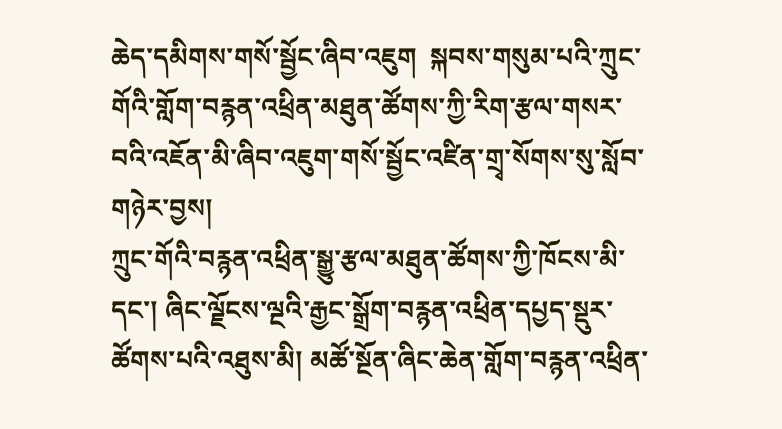ཆེད་དམིགས་གསོ་སྦྱོང་ཞིབ་འཇུག  སྐབས་གསུམ་པའི་ཀྲུང་གོའི་གློག་བརྙན་འཕྲིན་མཐུན་ཚོགས་ཀྱི་རིག་རྩལ་གསར་བའི་འཇོན་མི་ཞིབ་འཇུག་གསོ་སྦྱོང་འཛིན་གྲྭ་སོགས་སུ་སློབ་གཉེར་བྱས།
ཀྲུང་གོའི་བརྙན་འཕྲིན་སྒྱུ་རྩལ་མཐུན་ཚོགས་ཀྱི་ཁོངས་མི་དང་། ཞིང་ལྗོངས་ལྔའི་རྒྱང་སྒྲོག་བརྙན་འཕྲིན་དཔྱད་སྡུར་ཚོགས་པའི་འཐུས་མི། མཚོ་སྔོན་ཞིང་ཆེན་གློག་བརྙན་འཕྲིན་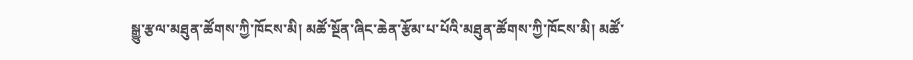སྒྱུ་རྩལ་མཐུན་ཚོགས་ཀྱི་ཁོངས་མི། མཚོ་སྔོན་ཞིང་ཆེན་རྩོམ་པ་པོའི་མཐུན་ཚོགས་ཀྱི་ཁོངས་མི། མཚོ་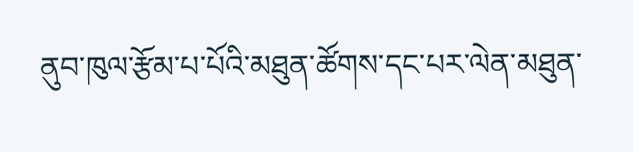ནུབ་ཁུལ་རྩོམ་པ་པོའི་མཐུན་ཚོགས་དང་པར་ལེན་མཐུན་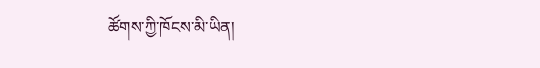ཚོགས་ཀྱི་ཁོངས་མི་ཡིན།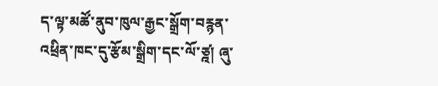ད་ལྟ་མཚོ་ནུབ་ཁུལ་རྒྱང་སྒྲོག་བརྙན་འཕྲིན་ཁང་དུ་རྩོམ་སྒྲིག་དང་ལོ་ཙྰ། ཞུ་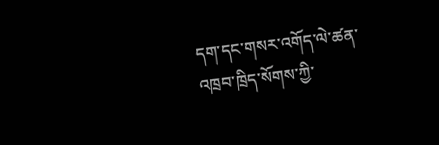དག་དང་གསར་འགོད་ལེ་ཚན་འཁྲབ་ཁྲིད་སོགས་ཀྱི་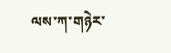ལས་ཀ་གཉེར་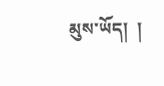མུས་ཡོད།  །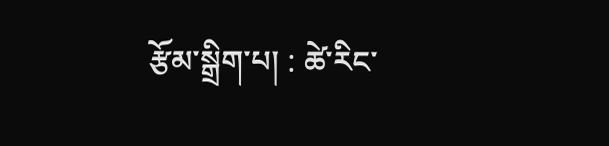རྩོམ་སྒྲིག་པ། : ཚེ་རིང་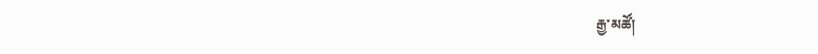རྒྱ་མཚོ།